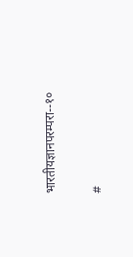भारतीयज्ञानपरम्परा--१०

#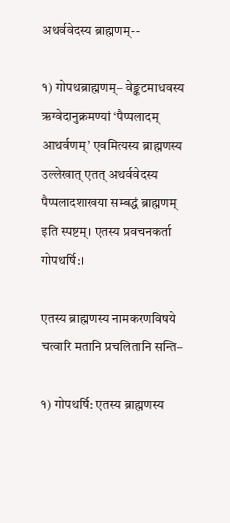अथर्ववेदस्य ब्राह्मणम्--

१) गोपथब्राह्मणम्– वेङ्कटमाधवस्य ऋग्वेदानुक्रमण्यां ‘पैप्पलादम् आथर्वणम्’ एवमित्यस्य ब्राह्मणस्य उल्लेखात् एतत् अथर्ववेदस्य पैप्पलादशाखया सम्बद्धं ब्राह्मणम् इति स्पष्टम्। एतस्य प्रवचनकर्ता गोपथर्षि:।

एतस्य ब्राह्मणस्य नामकरणविषये चत्वारि मतानि प्रचलितानि सन्ति–

१) गोपथर्षि: एतस्य ब्राह्मणस्य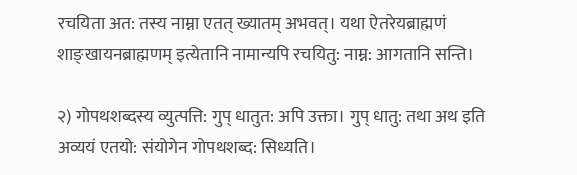रचयिता अत: तस्य नाम्ना एतत् ख्यातम् अभवत्। यथा ऐतरेयब्राह्मणं शाङ्खायनब्राह्मणम् इत्येतानि नामान्यपि रचयितु: नाम्न: आगतानि सन्ति।

२) गोपथशब्दस्य व्युत्पत्ति: गुप् धातुत: अपि उक्ता। गुप् धातु: तथा अथ इति अव्ययं एतयो: संयोगेन गोपथशब्द: सिध्यति।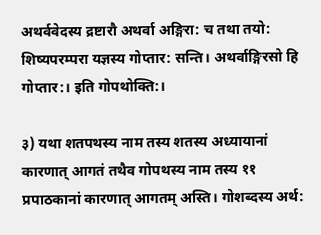अथर्ववेदस्य द्रष्टारौ अथर्वा अङ्गिरा: च तथा तयो: शिष्यपरम्परा यज्ञस्य गोप्तार: सन्ति। अथर्वाङ्गिरसो हि गोप्तार:। इति गोपथोक्ति:।

३) यथा शतपथस्य नाम तस्य शतस्य अध्यायानां कारणात् आगतं तथैव गोपथस्य नाम तस्य ११ प्रपाठकानां कारणात् आगतम् अस्ति। गोशब्दस्य अर्थ: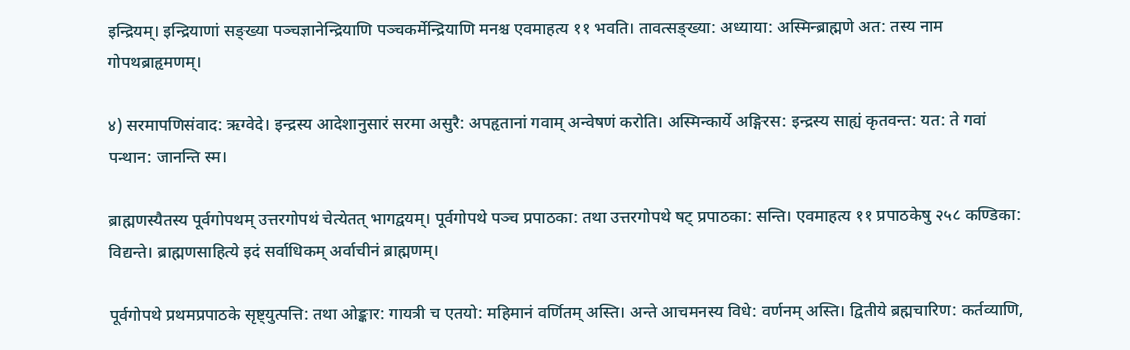इन्द्रियम्। इन्द्रियाणां सङ्ख्या पञ्चज्ञानेन्द्रियाणि पञ्चकर्मेन्द्रियाणि मनश्च एवमाहत्य ११ भवति। तावत्सङ्ख्या: अध्याया: अस्मिन्ब्राह्मणे अत: तस्य नाम गोपथब्राहृमणम्।

४) सरमापणिसंवाद: ऋग्वेदे। इन्द्रस्य आदेशानुसारं सरमा असुरै: अपहृतानां गवाम् अन्वेषणं करोति। अस्मिन्कार्ये अङ्गिरस: इन्द्रस्य साह्यं कृतवन्त: यत: ते गवां पन्थान: जानन्ति स्म।

ब्राह्मणस्यैतस्य पूर्वगोपथम् उत्तरगोपथं चेत्येतत् भागद्वयम्। पूर्वगोपथे पञ्च प्रपाठका: तथा उत्तरगोपथे षट् प्रपाठका: सन्ति। एवमाहत्य ११ प्रपाठकेषु २५८ कण्डिका: विद्यन्ते। ब्राह्मणसाहित्ये इदं सर्वाधिकम् अर्वाचीनं ब्राह्मणम्।

पूर्वगोपथे प्रथमप्रपाठके सृष्ट्युत्पत्ति: तथा ओङ्कार: गायत्री च एतयो: महिमानं वर्णितम् अस्ति। अन्ते आचमनस्य विधे: वर्णनम् अस्ति। द्वितीये ब्रह्मचारिण: कर्तव्याणि,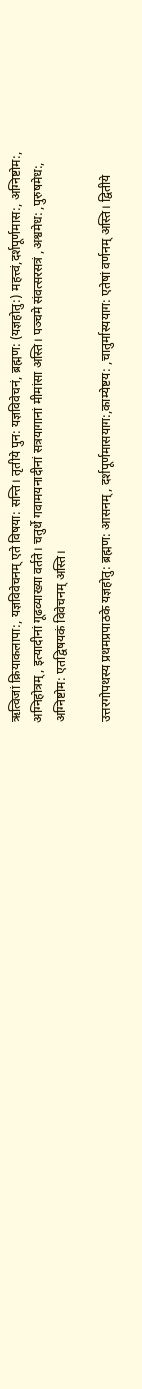ऋत्विजां क्रियाकलापा:, यज्ञविवेचनम् एते विषया: सन्ति। तृतीये पुन: यज्ञविवेचनं, ब्रह्मण: (यज्ञहोतु:) महत्त्वं,दर्शपूर्णमास:, अग्निष्टोम:, अग्निहोत्रम्, इत्यादीनां गूढव्याख्या वर्तते। चतुर्थे गवामयनादीनां सत्रयागानां मीमांसा अस्ति। पञ्चमे संवत्सरसत्रं ,अश्वमेध: ,पुरुषमेध:, अग्निष्टोम: एतद्विषयकं विवेचनम् अस्ति।

उत्तरगोपथस्य प्रथमप्रपाठके यज्ञहोतु: ब्रह्मण: आसनम्, दर्शपूर्णमासयाग:,काम्येष्टय: ,चातुर्मास्ययाग: एतेषां वर्णनम् अस्ति। द्वितीये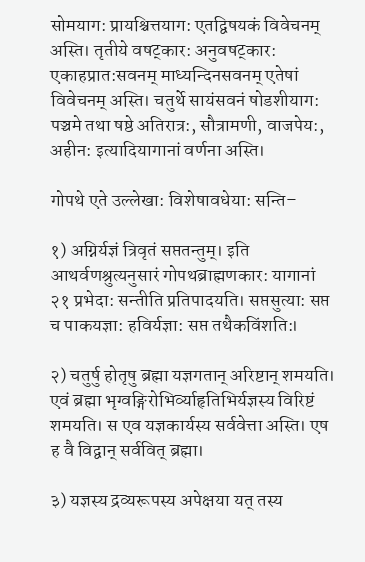सोमयाग: प्रायश्चित्तयाग: एतद्विषयकं विवेचनम् अस्ति। तृतीये वषट्कार: अनुवषट्कार: एकाहप्रात:सवनम् माध्यन्दिनसवनम् एतेषां विवेचनम् अस्ति। चतुर्थे सायंसवनं षोडशीयाग: पञ्चमे तथा षष्ठे अतिरात्र:, सौत्रामणी, वाजपेय:, अहीन: इत्यादियागानां वर्णना अस्ति।

गोपथे एते उल्लेखा: विशेषावधेया: सन्ति–

१) अग्निर्यज्ञं त्रिवृतं सप्ततन्तुम्। इति आथर्वणश्रुत्यनुसारं गोपथब्राह्मणकार: यागानां २१ प्रभेदा: सन्तीति प्रतिपादयति। सप्तसुत्या: सप्त च पाकयज्ञा: हविर्यज्ञा: सप्त तथैकविंशति:।

२) चतुर्षु होतृषु ब्रह्मा यज्ञगतान् अरिष्टान् शमयति। एवं ब्रह्मा भृग्वङ्गिरोभिर्व्याहृतिभिर्यज्ञस्य विरिष्टं शमयति। स एव यज्ञकार्यस्य सर्ववेत्ता अस्ति। एष ह वै विद्वान् सर्ववित् ब्रह्मा।

३) यज्ञस्य द्रव्यरूपस्य अपेक्षया यत् तस्य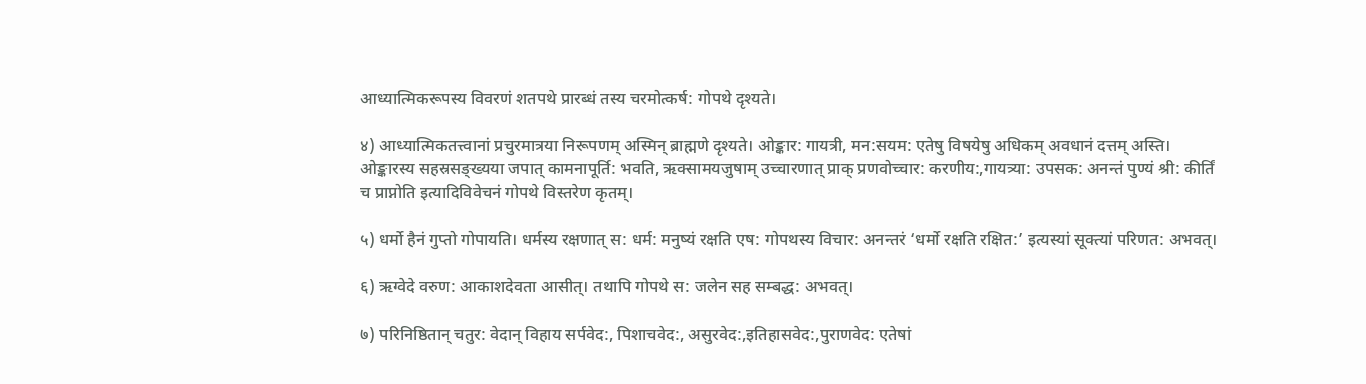आध्यात्मिकरूपस्य विवरणं शतपथे प्रारब्धं तस्य चरमोत्कर्ष: गोपथे दृश्यते।

४) आध्यात्मिकतत्त्वानां प्रचुरमात्रया निरूपणम् अस्मिन् ब्राह्मणे दृश्यते। ओङ्कार: गायत्री, मन:सयम: एतेषु विषयेषु अधिकम् अवधानं दत्तम् अस्ति। ओङ्कारस्य सहस्रसङ्ख्यया जपात् कामनापूर्ति: भवति, ऋक्सामयजुषाम् उच्चारणात् प्राक् प्रणवोच्चार: करणीय:,गायत्र्या: उपसक: अनन्तं पुण्यं श्री: कीर्तिं च प्राप्नोति इत्यादिविवेचनं गोपथे विस्तरेण कृतम्।

५) धर्मो हैनं गुप्तो गोपायति। धर्मस्य रक्षणात् स: धर्म: मनुष्यं रक्षति एष: गोपथस्य विचार: अनन्तरं ‘धर्मो रक्षति रक्षित:’ इत्यस्यां सूक्त्यां परिणत: अभवत्।

६) ऋग्वेदे वरुण: आकाशदेवता आसीत्। तथापि गोपथे स: जलेन सह सम्बद्ध: अभवत्।

७) परिनिष्ठितान् चतुर: वेदान् विहाय सर्पवेद:, पिशाचवेद:, असुरवेद:,इतिहासवेद:,पुराणवेद: एतेषां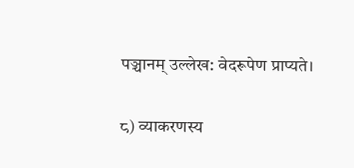पञ्चानम् उल्लेख: वेदरूपेण प्राप्यते।

८) व्याकरणस्य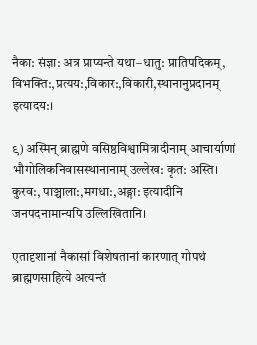नैका: संज्ञा: अत्र प्राप्यन्ते यथा–धातु: प्रातिपदिकम्, विभक्ति:,प्रत्यय:,विकार:,विकारी,स्थानानुप्रदानम् इत्यादय:।

९) अस्मिन् ब्राह्मणे वसिष्ठविश्वामित्रादीनाम् आचार्याणां भौगोलिकनिवासस्थानानाम् उल्लेख: कृत: अस्ति। कुरव:, पाञ्चाला:,मगधा:,अङ्गा: इत्यादीनि जनपदनामान्यपि उल्लिखितानि।

एतादृशानां नैकासां विशेषतानां कारणात् गोपथं ब्राह्मणसाहित्ये अत्यन्तं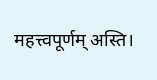महत्त्वपूर्णम् अस्ति।